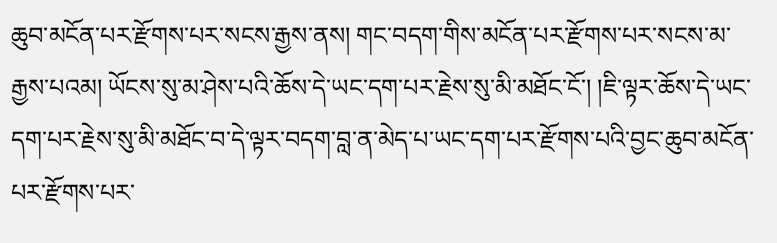ཆུབ་མངོན་པར་རྫོགས་པར་སངས་རྒྱས་ནས། གང་བདག་གིས་མངོན་པར་རྫོགས་པར་སངས་མ་རྒྱས་པའམ། ཡོངས་སུ་མ་ཤེས་པའི་ཆོས་དེ་ཡང་དག་པར་རྗེས་སུ་མི་མཐོང་ངོ་། །ཇི་ལྟར་ཆོས་དེ་ཡང་དག་པར་རྗེས་སུ་མི་མཐོང་བ་དེ་ལྟར་བདག་བླ་ན་མེད་པ་ཡང་དག་པར་རྫོགས་པའི་བྱང་ཆུབ་མངོན་པར་རྫོགས་པར་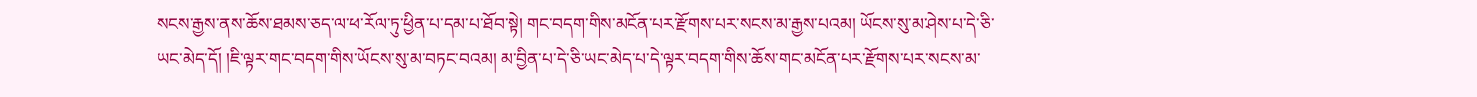སངས་རྒྱས་ནས་ཆོས་ཐམས་ཅད་ལ་ཕ་རོལ་ཏུ་ཕྱིན་པ་དམ་པ་ཐོབ་སྟེ། གང་བདག་གིས་མངོན་པར་རྫོགས་པར་སངས་མ་རྒྱས་པའམ། ཡོངས་སུ་མ་ཤེས་པ་དེ་ཅི་ཡང་མེད་དོ། །ཇི་ལྟར་གང་བདག་གིས་ཡོངས་སུ་མ་བཏང་བའམ། མ་བྱིན་པ་དེ་ཅི་ཡང་མེད་པ་དེ་ལྟར་བདག་གིས་ཆོས་གང་མངོན་པར་རྫོགས་པར་སངས་མ་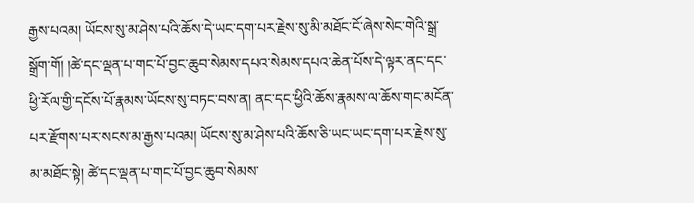རྒྱས་པའམ། ཡོངས་སུ་མ་ཤེས་པའི་ཆོས་དེ་ཡང་དག་པར་རྗེས་སུ་མི་མཐོང་ངོ་ཞེས་སེང་གེའི་སྒྲ་སྒྲོག་གོ། །ཚེ་དང་ལྡན་པ་གང་པོ་བྱང་ཆུབ་སེམས་དཔའ་སེམས་དཔའ་ཆེན་པོས་དེ་ལྟར་ནང་དང་ཕྱི་རོལ་གྱི་དངོས་པོ་རྣམས་ཡོངས་སུ་བཏང་བས་ན། ནང་དང་ཕྱིའི་ཆོས་རྣམས་ལ་ཆོས་གང་མངོན་པར་རྫོགས་པར་སངས་མ་རྒྱས་པའམ། ཡོངས་སུ་མ་ཤེས་པའི་ཆོས་ཅི་ཡང་ཡང་དག་པར་རྗེས་སུ་མ་མཐོང་སྟེ། ཚེ་དང་ལྡན་པ་གང་པོ་བྱང་ཆུབ་སེམས་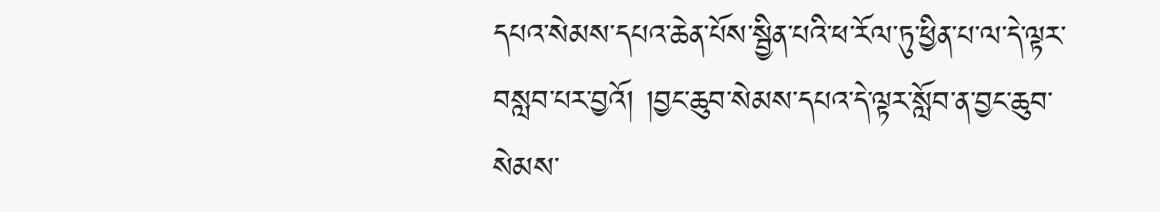དཔའ་སེམས་དཔའ་ཆེན་པོས་སྦྱིན་པའི་ཕ་རོལ་ཏུ་ཕྱིན་པ་ལ་དེ་ལྟར་བསླབ་པར་བྱའོ། །བྱང་ཆུབ་སེམས་དཔའ་དེ་ལྟར་སློབ་ན་བྱང་ཆུབ་སེམས་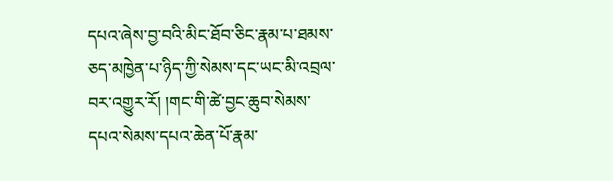དཔའ་ཞེས་བྱ་བའི་མིང་ཐོབ་ཅིང་རྣམ་པ་ཐམས་ཅད་མཁྱེན་པ་ཉིད་ཀྱི་སེམས་དང་ཡང་མི་འབྲལ་བར་འགྱུར་རོ། །གང་གི་ཚེ་བྱང་ཆུབ་སེམས་དཔའ་སེམས་དཔའ་ཆེན་པོ་རྣམ་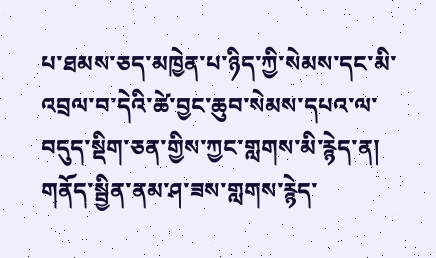པ་ཐམས་ཅད་མཁྱེན་པ་ཉིད་ཀྱི་སེམས་དང་མི་འབྲལ་བ་དེའི་ཚེ་བྱང་ཆུབ་སེམས་དཔའ་ལ་བདུད་སྡིག་ཅན་གྱིས་ཀྱང་གླགས་མི་རྙེད་ན། གནོད་སྦྱིན་ནམ་ཤ་ཟས་གླགས་རྙེད་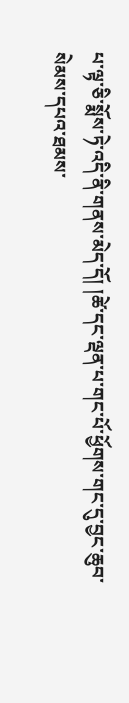པ་ལྟ་ཅི་སྨོས་ཏེ་འདི་ནི་གནས་མེད་དོ། །ཚེ་དང་ལྡན་པ་གང་པོ་ཕྱོགས་གང་དུ་བྱང་ཆུབ་སེམས་དཔའ་ཐམས་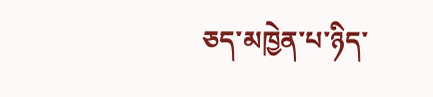ཅད་མཁྱེན་པ་ཉིད་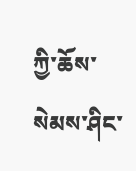ཀྱི་ཆོས་སེམས་ཤིང་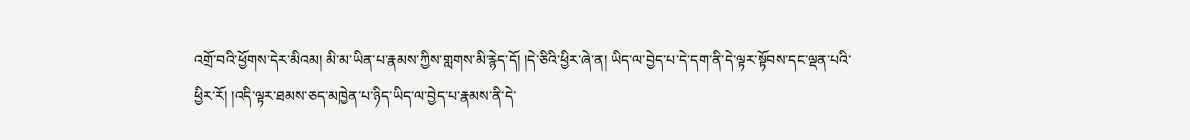འགྲོ་བའི་ཕྱོགས་དེར་མིའམ། མི་མ་ཡིན་པ་རྣམས་ཀྱིས་གླགས་མི་རྙེད་དོ། །དེ་ཅིའི་ཕྱིར་ཞེ་ན། ཡིད་ལ་བྱེད་པ་དེ་དག་ནི་དེ་ལྟར་སྟོབས་དང་ལྡན་པའི་ཕྱིར་རོ། །འདི་ལྟར་ཐམས་ཅད་མཁྱེན་པ་ཉིད་ཡིད་ལ་བྱེད་པ་རྣམས་ནི་དེ་